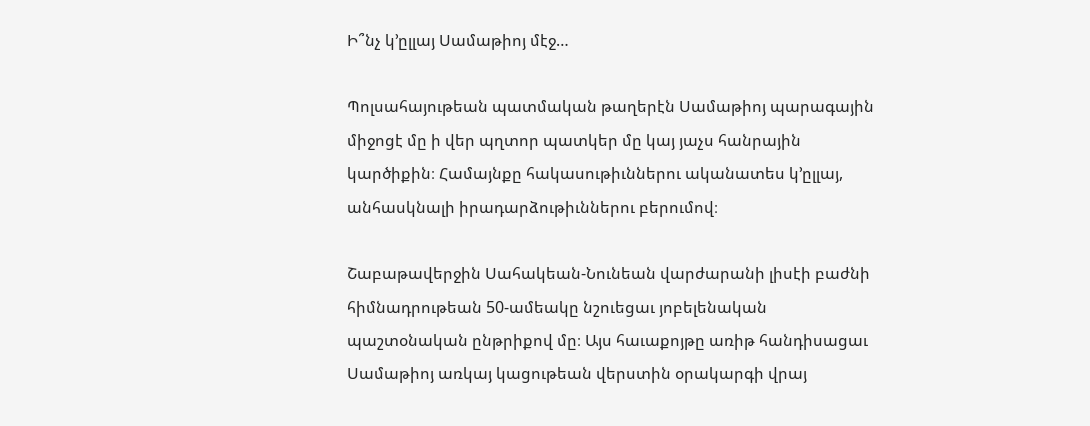Ի՞նչ կ՚ըլլայ Սամաթիոյ մէջ…

Պոլսահայութեան պատմական թաղերէն Սամաթիոյ պարագային միջոցէ մը ի վեր պղտոր պատկեր մը կայ յաչս հանրային կարծիքին։ Համայնքը հակասութիւններու ականատես կ՚ըլլայ, անհասկնալի իրադարձութիւններու բերումով։

Շաբաթավերջին Սահակեան-Նունեան վարժարանի լիսէի բաժնի հիմնադրութեան 50-ամեակը նշուեցաւ յոբելենական պաշտօնական ընթրիքով մը։ Այս հաւաքոյթը առիթ հանդիսացաւ Սամաթիոյ առկայ կացութեան վերստին օրակարգի վրայ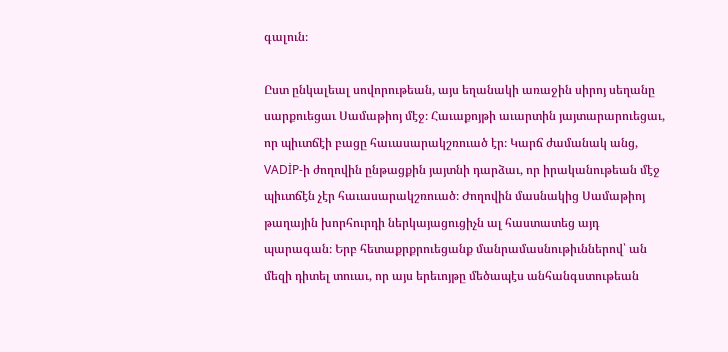գալուն։

Ըստ ընկալեալ սովորութեան, այս եղանակի առաջին սիրոյ սեղանը սարքուեցաւ Սամաթիոյ մէջ։ Հաւաքոյթի աւարտին յայտարարուեցաւ, որ պիւտճէի բացը հաւասարակշռուած էր։ Կարճ ժամանակ անց, VADİP-ի ժողովին ընթացքին յայտնի դարձաւ, որ իրականութեան մէջ պիւտճէն չէր հաւասարակշռուած։ Ժողովին մասնակից Սամաթիոյ թաղային խորհուրդի ներկայացուցիչն ալ հաստատեց այդ պարագան։ Երբ հետաքրքրուեցանք մանրամասնութիւններով՝ ան մեզի դիտել տուաւ, որ այս երեւոյթը մեծապէս անհանգստութեան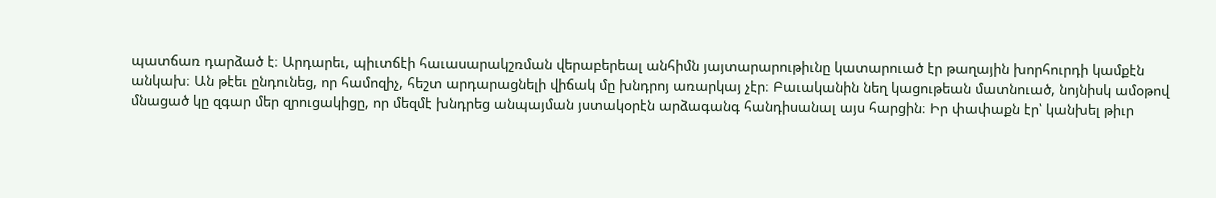պատճառ դարձած է։ Արդարեւ, պիւտճէի հաւասարակշռման վերաբերեալ անհիմն յայտարարութիւնը կատարուած էր թաղային խորհուրդի կամքէն անկախ։ Ան թէեւ ընդունեց, որ համոզիչ, հեշտ արդարացնելի վիճակ մը խնդրոյ առարկայ չէր։ Բաւականին նեղ կացութեան մատնուած, նոյնիսկ ամօթով մնացած կը զգար մեր զրուցակիցը, որ մեզմէ խնդրեց անպայման յստակօրէն արձագանգ հանդիսանալ այս հարցին։ Իր փափաքն էր՝ կանխել թիւր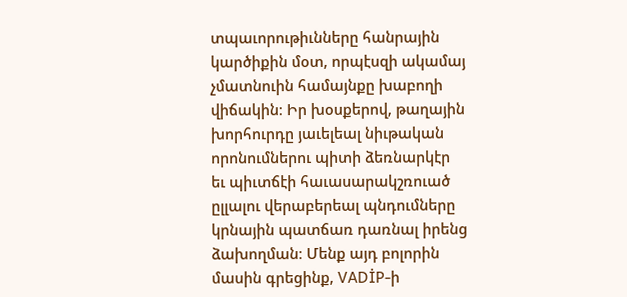տպաւորութիւնները հանրային կարծիքին մօտ, որպէսզի ակամայ չմատնուին համայնքը խաբողի վիճակին։ Իր խօսքերով, թաղային խորհուրդը յաւելեալ նիւթական որոնումներու պիտի ձեռնարկէր եւ պիւտճէի հաւասարակշռուած ըլլալու վերաբերեալ պնդումները կրնային պատճառ դառնալ իրենց ձախողման։ Մենք այդ բոլորին մասին գրեցինք, VADİP-ի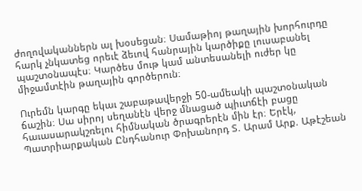ժողովականներն ալ խօսեցան։ Սամաթիոյ թաղային խորհուրդը հարկ չնկատեց որեւէ ձեւով հանրային կարծիքը լուսաբանել պաշտօնապէս։ Կարծես մութ կամ անտեսանելի ուժեր կը միջամտէին թաղային գործերուն։

Ուրեմն կարգը եկաւ շաբաթավերջի 50-ամեակի պաշտօնական ճաշին։ Սա սիրոյ սեղանէն վերջ մնացած պիւտճէի բացը հաւասարակշռելու հիմնական ծրագրերէն մին էր։ Երէկ, Պատրիարքական Ընդհանուր Փոխանորդ Տ. Արամ Արք. Աթէշեան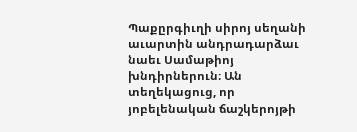Պաքըրգիւղի սիրոյ սեղանի աւարտին անդրադարձաւ նաեւ Սամաթիոյ խնդիրներուն։ Ան տեղեկացուց, որ յոբելենական ճաշկերոյթի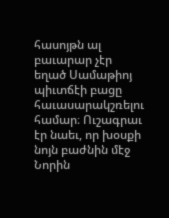հասոյթն ալ բաւարար չէր եղած Սամաթիոյ պիւտճէի բացը հաւասարակշռելու համար։ Ուշագրաւ էր նաեւ, որ խօսքի նոյն բաժնին մէջ Նորին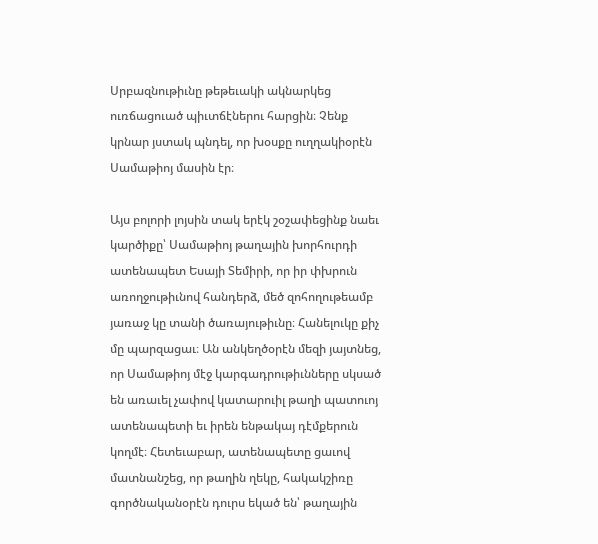Սրբազնութիւնը թեթեւակի ակնարկեց ուռճացուած պիւտճէներու հարցին։ Չենք կրնար յստակ պնդել, որ խօսքը ուղղակիօրէն Սամաթիոյ մասին էր։

Այս բոլորի լոյսին տակ երէկ շօշափեցինք նաեւ կարծիքը՝ Սամաթիոյ թաղային խորհուրդի ատենապետ Եսայի Տեմիրի, որ իր փխրուն առողջութիւնով հանդերձ, մեծ զոհողութեամբ յառաջ կը տանի ծառայութիւնը։ Հանելուկը քիչ մը պարզացաւ։ Ան անկեղծօրէն մեզի յայտնեց, որ Սամաթիոյ մէջ կարգադրութիւնները սկսած են առաւել չափով կատարուիլ թաղի պատուոյ ատենապետի եւ իրեն ենթակայ դէմքերուն կողմէ։ Հետեւաբար, ատենապետը ցաւով մատնանշեց, որ թաղին ղեկը, հակակշիռը գործնականօրէն դուրս եկած են՝ թաղային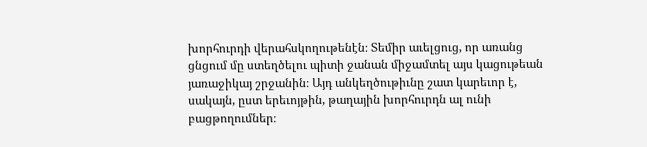խորհուրդի վերահսկողութենէն։ Տեմիր աւելցուց, որ առանց ցնցում մը ստեղծելու պիտի ջանան միջամտել այս կացութեան յառաջիկայ շրջանին։ Այդ անկեղծութիւնը շատ կարեւոր է, սակայն, ըստ երեւոյթին, թաղային խորհուրդն ալ ունի բացթողումներ։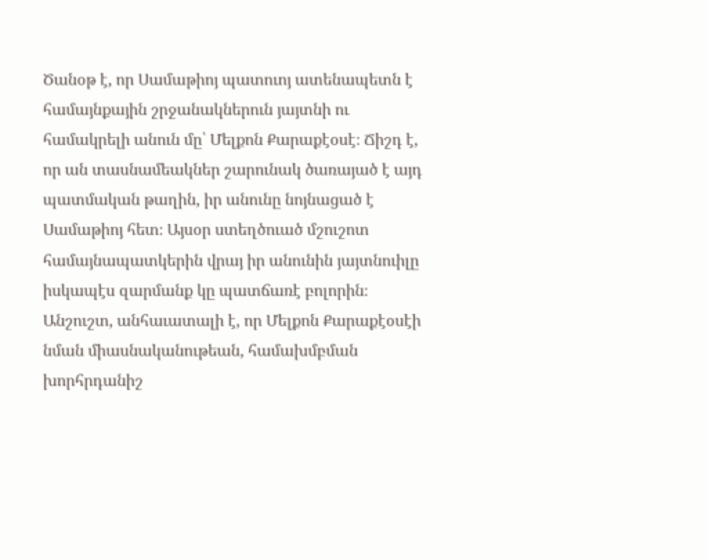Ծանօթ է, որ Սամաթիոյ պատուոյ ատենապետն է համայնքային շրջանակներուն յայտնի ու համակրելի անուն մը՝ Մելքոն Քարաքէօսէ։ Ճիշդ է, որ ան տասնամեակներ շարունակ ծառայած է այդ պատմական թաղին, իր անունը նոյնացած է Սամաթիոյ հետ։ Այսօր ստեղծուած մշուշոտ համայնապատկերին վրայ իր անունին յայտնուիլը իսկապէս զարմանք կը պատճառէ բոլորին։ Անշուշտ, անհաւատալի է, որ Մելքոն Քարաքէօսէի նման միասնականութեան, համախմբման խորհրդանիշ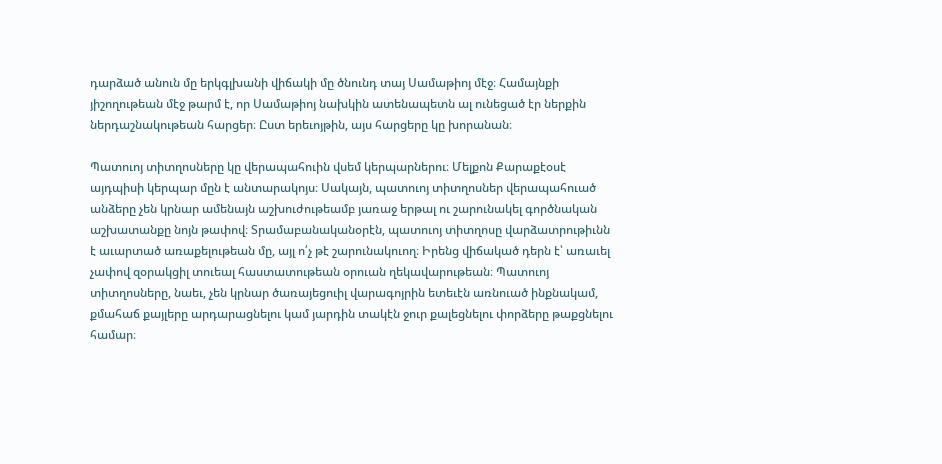դարձած անուն մը երկգլխանի վիճակի մը ծնունդ տայ Սամաթիոյ մէջ։ Համայնքի յիշողութեան մէջ թարմ է, որ Սամաթիոյ նախկին ատենապետն ալ ունեցած էր ներքին ներդաշնակութեան հարցեր։ Ըստ երեւոյթին, այս հարցերը կը խորանան։

Պատուոյ տիտղոսները կը վերապահուին վսեմ կերպարներու։ Մելքոն Քարաքէօսէ այդպիսի կերպար մըն է անտարակոյս։ Սակայն, պատուոյ տիտղոսներ վերապահուած անձերը չեն կրնար ամենայն աշխուժութեամբ յառաջ երթալ ու շարունակել գործնական աշխատանքը նոյն թափով։ Տրամաբանականօրէն, պատուոյ տիտղոսը վարձատրութիւնն է աւարտած առաքելութեան մը, այլ ո՛չ թէ շարունակուող։ Իրենց վիճակած դերն է՝ առաւել չափով զօրակցիլ տուեալ հաստատութեան օրուան ղեկավարութեան։ Պատուոյ տիտղոսները, նաեւ, չեն կրնար ծառայեցուիլ վարագոյրին ետեւէն առնուած ինքնակամ, քմահաճ քայլերը արդարացնելու կամ յարդին տակէն ջուր քալեցնելու փորձերը թաքցնելու համար։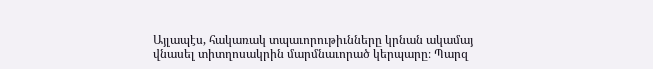Այլապէս, հակառակ տպաւորութիւնները կրնան ակամայ վնասել տիտղոսակրին մարմնաւորած կերպարը։ Պարզ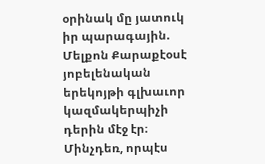օրինակ մը յատուկ իր պարագային. Մելքոն Քարաքէօսէ յոբելենական երեկոյթի գլխաւոր կազմակերպիչի դերին մէջ էր։ Մինչդեռ, որպէս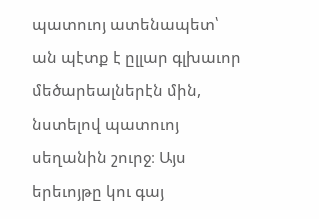պատուոյ ատենապետ՝ ան պէտք է ըլլար գլխաւոր մեծարեալներէն մին, նստելով պատուոյ սեղանին շուրջ։ Այս երեւոյթը կու գայ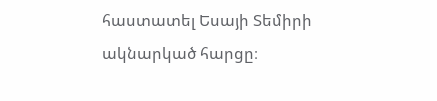հաստատել Եսայի Տեմիրի ակնարկած հարցը։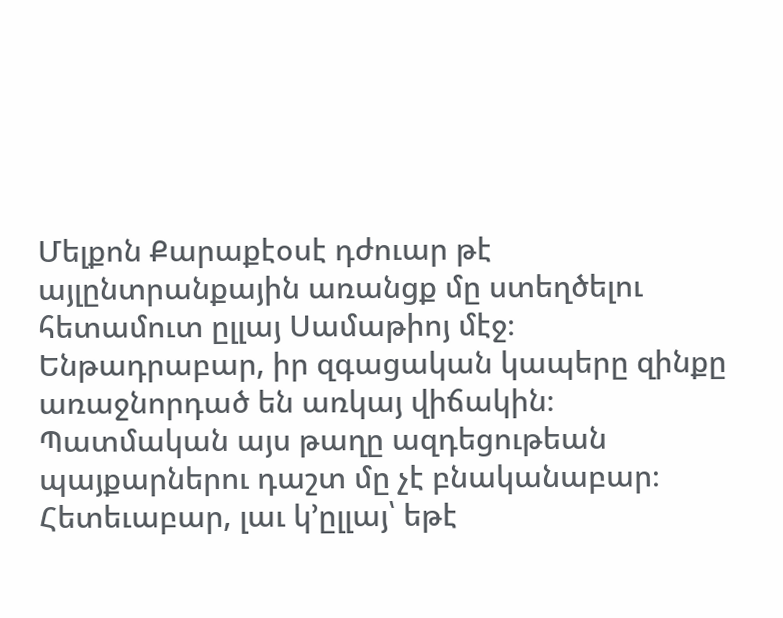Մելքոն Քարաքէօսէ դժուար թէ այլընտրանքային առանցք մը ստեղծելու հետամուտ ըլլայ Սամաթիոյ մէջ։ Ենթադրաբար, իր զգացական կապերը զինքը առաջնորդած են առկայ վիճակին։ Պատմական այս թաղը ազդեցութեան պայքարներու դաշտ մը չէ բնականաբար։ Հետեւաբար, լաւ կ՚ըլլայ՝ եթէ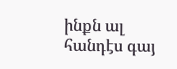ինքն ալ հանդէս գայ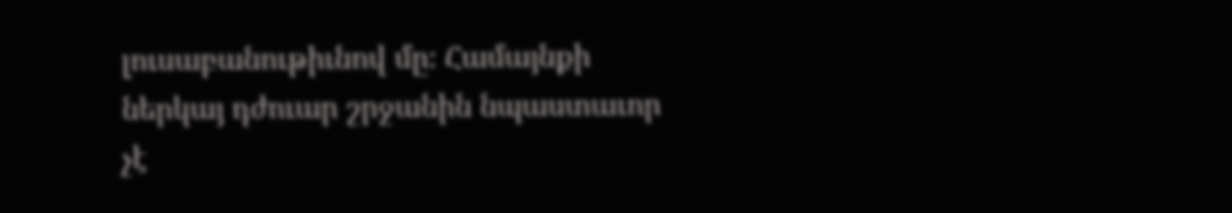լուսաբանութիւնով մը։ Համայնքի ներկայ դժուար շրջանին նպաստաւոր չէ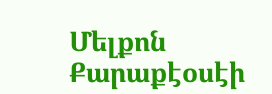Մելքոն Քարաքէօսէի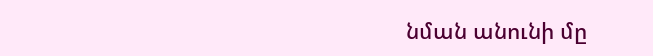նման անունի մը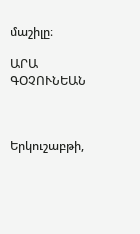մաշիլը։

ԱՐԱ ԳՕՉՈՒՆԵԱՆ



Երկուշաբթի,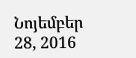Նոյեմբեր 28, 2016